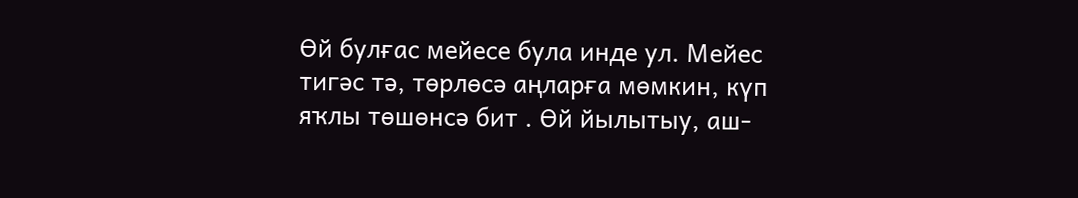Өй булғас мейесе була инде ул. Мейес тигәс тә, төрлөсә аңларға мөмкин, күп яҡлы төшөнсә бит . Өй йылытыу, аш-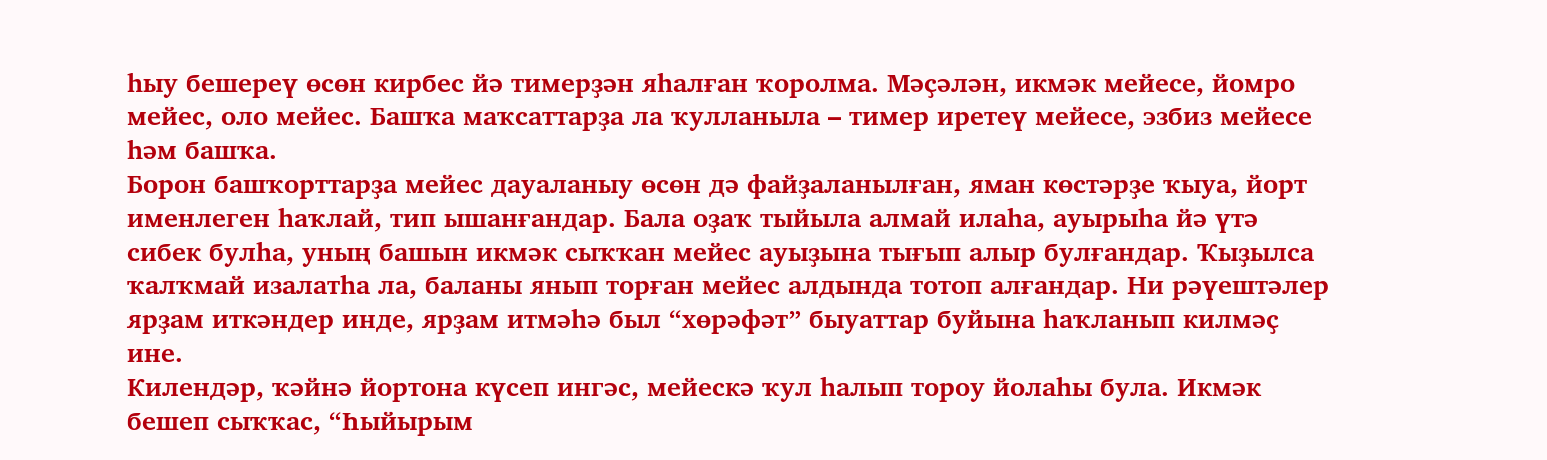һыу бешереү өсөн кирбес йә тимерҙән яһалған ҡоролма. Мәҫәлән, икмәк мейесе, йомро мейес, оло мейес. Башҡа маҡсаттарҙа ла ҡулланыла – тимер иретеү мейесе, эзбиз мейесе һәм башҡа.
Борон башҡорттарҙа мейес дауаланыу өсөн дә файҙаланылған, яман көстәрҙе ҡыуа, йорт именлеген һаҡлай, тип ышанғандар. Бала оҙаҡ тыйыла алмай илаһа, ауырыһа йә үтә сибек булһа, уның башын икмәк сыҡҡан мейес ауыҙына тығып алыр булғандар. Ҡыҙылса ҡалҡмай изалатһа ла, баланы янып торған мейес алдында тотоп алғандар. Ни рәүештәлер ярҙам иткәндер инде, ярҙам итмәһә был “хөрәфәт” быуаттар буйына һаҡланып килмәҫ ине.
Килендәр, ҡәйнә йортона күсеп ингәс, мейескә ҡул һалып тороу йолаһы була. Икмәк бешеп сыҡҡас, “Һыйырым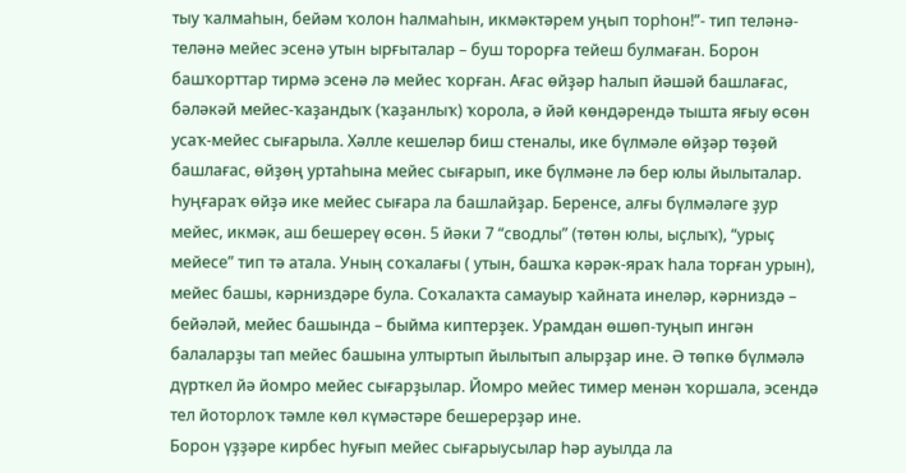тыу ҡалмаһын, бейәм ҡолон һалмаһын, икмәктәрем уңып торһон!”- тип теләнә-теләнә мейес эсенә утын ырғыталар – буш торорға тейеш булмаған. Борон башҡорттар тирмә эсенә лә мейес ҡорған. Ағас өйҙәр һалып йәшәй башлағас, бәләкәй мейес-ҡаҙандыҡ (ҡаҙанлыҡ) ҡорола, ә йәй көндәрендә тышта яғыу өсөн усаҡ-мейес сығарыла. Хәлле кешеләр биш стеналы, ике бүлмәле өйҙәр төҙөй башлағас, өйҙөң уртаһына мейес сығарып, ике бүлмәне лә бер юлы йылыталар. Һуңғараҡ өйҙә ике мейес сығара ла башлайҙар. Беренсе, алғы бүлмәләге ҙур мейес, икмәк, аш бешереү өсөн. 5 йәки 7 “сводлы” (төтөн юлы, ыҫлыҡ), “урыҫ мейесе” тип тә атала. Уның соҡалағы ( утын, башҡа кәрәк-яраҡ һала торған урын), мейес башы, кәрниздәре була. Соҡалаҡта самауыр ҡайната инеләр, кәрниздә – бейәләй, мейес башында – быйма киптерҙек. Урамдан өшөп-туңып ингән балаларҙы тап мейес башына ултыртып йылытып алырҙар ине. Ә төпкө бүлмәлә дүрткел йә йомро мейес сығарҙылар. Йомро мейес тимер менән ҡоршала, эсендә тел йоторлоҡ тәмле көл күмәстәре бешерерҙәр ине.
Борон үҙҙәре кирбес һуғып мейес сығарыусылар һәр ауылда ла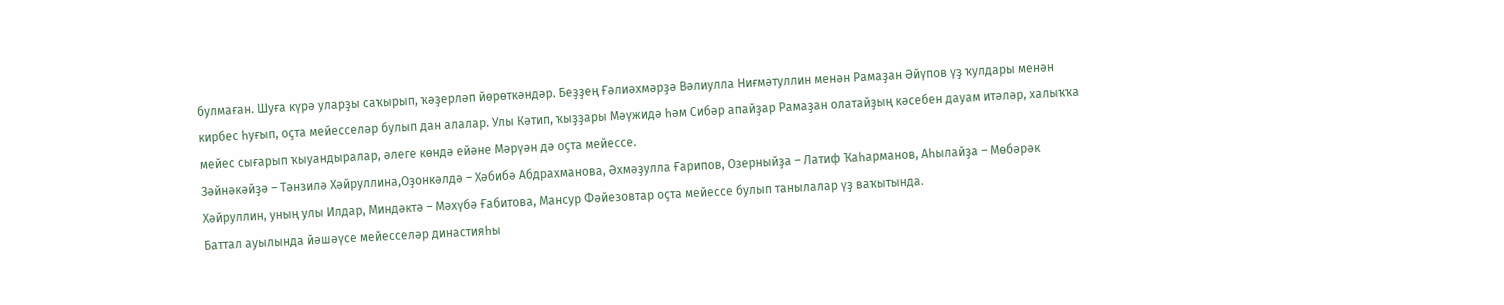булмаған. Шуға күрә уларҙы саҡырып, ҡәҙерләп йөрөткәндәр. Беҙҙең Ғәлиәхмәрҙә Вәлиулла Ниғмәтуллин менән Рамаҙан Әйүпов үҙ ҡулдары менән кирбес һуғып, оҫта мейесселәр булып дан алалар. Улы Кәтип, ҡыҙҙары Мәүжидә һәм Сибәр апайҙар Рамаҙан олатайҙың кәсебен дауам итәләр, халыҡҡа мейес сығарып ҡыуандыралар, әлеге көндә ейәне Мәрүән дә оҫта мейессе.
Зәйнәкәйҙә – Тәнзилә Хәйруллина,Оҙонкәлдә – Хәбибә Абдрахманова, Әхмәҙулла Ғарипов, Озерныйҙа – Латиф Ҡаһарманов, Аһылайҙа – Мөбәрәк Хәйруллин, уның улы Илдар, Миндәктә – Мәхүбә Ғабитова, Мансур Фәйезовтар оҫта мейессе булып танылалар үҙ ваҡытында.
Баттал ауылында йәшәүсе мейесселәр династияһы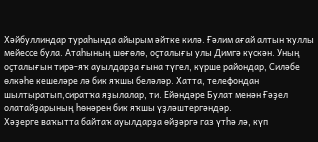Хәйбуллиндар тураһында айырым әйтке килә. Ғәлим ағай алтын ҡуллы мейессе була. Атаһының шөғөлө, оҫталығы улы Димгә күскән. Уның оҫталығын тирә-яҡ ауылдарҙа ғына түгел, күрше райондар, Силәбе өлкәһе кешеләре лә бик яҡшы беләләр. Хатта, телефондан шылтыратып,сиратҡа яҙылалар, ти. Ейәндәре Булат менән Ғәҙел олатайҙарының һөнәрен бик яҡшы үҙләштергәндәр.
Хәҙерге ваҡытта байтаҡ ауылдарҙа өйҙәргә газ үтһә лә, күп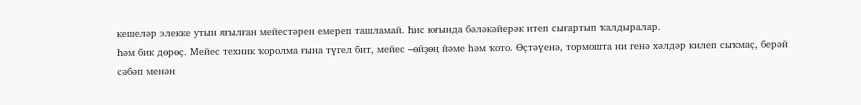кешеләр элекке утын яғылған мейестәрен емереп ташламай. Һис юғында бәләкәйерәк итеп сығартып ҡалдыралар.
Һәм бик дөрөҫ. Мейес техник ҡоролма ғына түгел бит, мейес –өйҙөң йәме һәм ҡото. Өҫтәүенә, тормошта ни генә хәлдәр килеп сыҡмаҫ, берәй сәбәп менән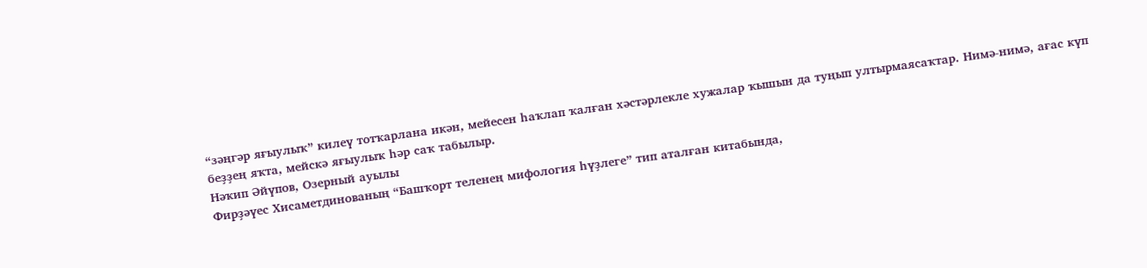“зәңгәр яғыулыҡ” килеү тотҡарлана икән, мейесен һаҡлап ҡалған хәстәрлекле хужалар ҡышын да туңып ултырмаясаҡтар. Нимә-нимә, ағас күп беҙҙең яҡта, мейскә яғыулыҡ һәр саҡ табылыр.
Нәҡип Әйүпов, Озерный ауылы
Фирҙәүес Хисаметдинованың “Башҡорт теленең мифология һүҙлеге” тип аталған китабында,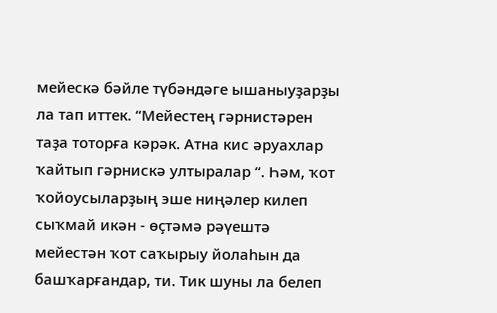мейескә бәйле түбәндәге ышаныуҙарҙы ла тап иттек. “Мейестең гәрнистәрен таҙа тоторға кәрәк. Атна кис әруахлар ҡайтып гәрнискә ултыралар “. Һәм, ҡот ҡойоусыларҙың эше ниңәлер килеп сыҡмай икән - өҫтәмә рәүештә мейестән ҡот саҡырыу йолаһын да башҡарғандар, ти. Тик шуны ла белеп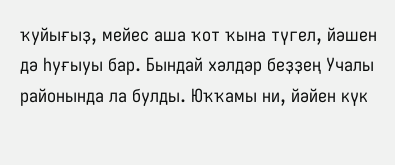ҡуйығыҙ, мейес аша ҡот ҡына түгел, йәшен дә һуғыуы бар. Бындай хәлдәр беҙҙең Учалы районында ла булды. Юҡҡамы ни, йәйен күк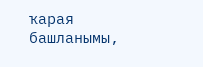ҡарая башланымы,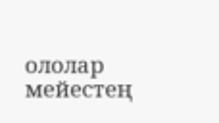ололар мейестең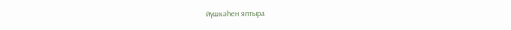йүшкәһен яптыра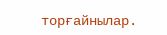торғайнылар.